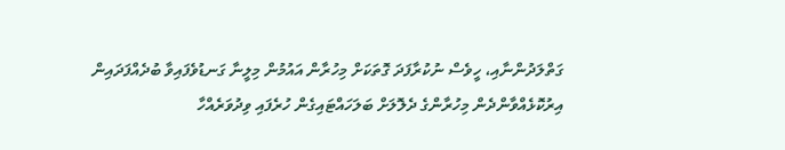ގަތްލަދުންނާއި، ހީވެސް ނުކުރާފަދަ ގޮތަކަށް މިހުރާން އައުމުން މިލީނާ ގަނޑުވެފައިވާ ބުދެއްފަދައިން އިރުކޮޅެއްވާންދެން މިހުރާންގެ ދެލޮލަށް ބަލަހައްޓައިގެން ހުރެފައި ވިދުވަރެއްހާ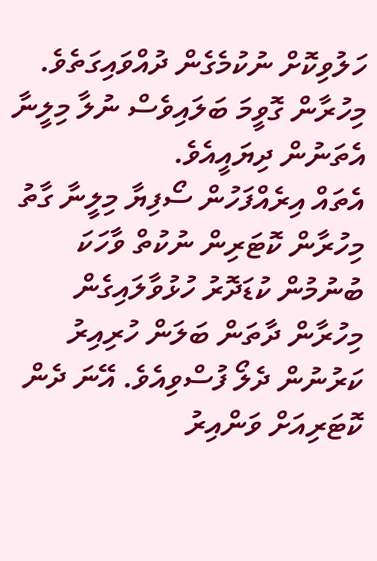ހަލުވިކޮށް ނުކުމެގެން ދުއްވައިގަތެވެ. މިހުރާން ގޮވީމަ ބަލައިވެސް ނުލާ މިލީނާ އެތަނުން ދިޔައީއެވެ.
އެތައް އިރެއްފަހުން ސޯފިޔާ މިލީނާ ގާތު މިހުރާން ކޮޓަރިން ނުކުތް ވާހަކަ ބުނުމުން ކުޑަދޮރު ހުޅުވާލައިގެން މިހުރާން ދާތަން ބަލަން ހުރިއިރު ކަރުނުން ދެލޯ ފުސްވިއެވެ. އޭނަ ދެން ކޮޓަރިއަށް ވަންއިރު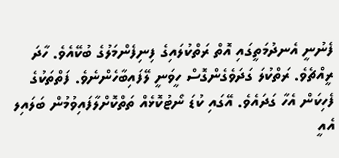ފެނުނީ އެނދުމަތީގައި އޮތް ރަތްކުލައިގެ ފިނިފެންމަލުގެ ބުކޭއެވެ. ހާދަ ރީއްޗެވެ. ރަތްކުލަ ގަދަވެގެންގޮސް ހީވަނީ ލޭފައިބާހެންނެވެ. ފަތްތަކުގެ ފެހިކަން އެހާ ގަދައެވެ. އޭގައި ކުޑަ ނޯޓުކޮޅެއް ތަތްކޮށްލާފައިވުމުން ބަލައިލ އެއީ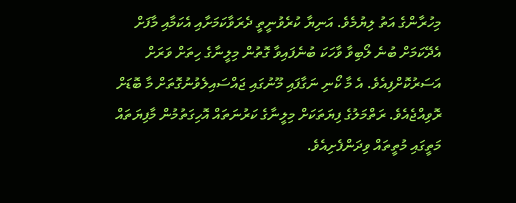މިހުރާންގެ އަތު ލިޔުމެވެ. އަނިޔާ ކުރެވުނީތީ ދެރަވާކަމަށާއި އެކަމާއި މާފަށް އެދޭކަމަށް ބުނެ ލޯބިވާ ވާހަކަ ބުނެފައިވާ ގޮތުން މިލީނާގެ ހިތަށް ވަރަށް އަސަރުކޮށްފިއެވެ. އެ މާ ކޯނި ނަގާފައި މޫނުގައި ޖައްސައިލެވުނުގޮތަށް މާ ބޮޑަށް ރޮވިއްޖެއެވެ. ރަތްމަލުގެ ފިޔަތަކަށް މިލީނާގެ ކަރުނަތައް އޮހިގަތުމުން މާފިޔަތައް މަތީގައި މުތީތައް ވިދަންފެށިއެވެ.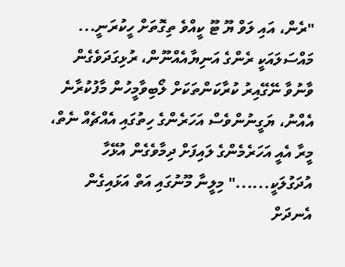"ރެން، އައި ލަވް ޔޫ ޓޫ ކީއްވެ ތިގޮތަށް ހީކުރަނީ... މައްސަލައަކީ ރެންގެ އަނިޔާއެއްނޫން، ރުޅިގަދަވެގެން ވާނުވާ ނޭގޭއިރު ކުރާކަންތަކަށް ލޯބިވާމީހުން މާފުކުރާނެ އެއްނު، ޔަގީނުންވެސް އަހަރެންގެ ހިތުގައި އެއްޗެއް ނެތް، މީރާ އެއީ އަހަރެމެންގެ ލައިފަށް ދިމާވެގެން އުޅޭހާ އުދަގުލަކީ......" މިލީނާ މޫނުގައި އަތް އަޅައިގެން އެނދަށް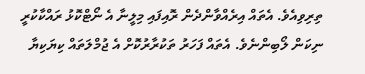ތިރިވިއެވެ. އެތައް އިރެއްވާންދެން ރޮއިފައި މިލީނާ އެ ނޯޓްކޮޅު ރައްކާކުރީ ނިކަން ލޯބިންނެވެ. އެތައް ފަހަރު ތަކުރާރުކޮށް އެ ޖުމްލަތައް ކިޔަކިޔާ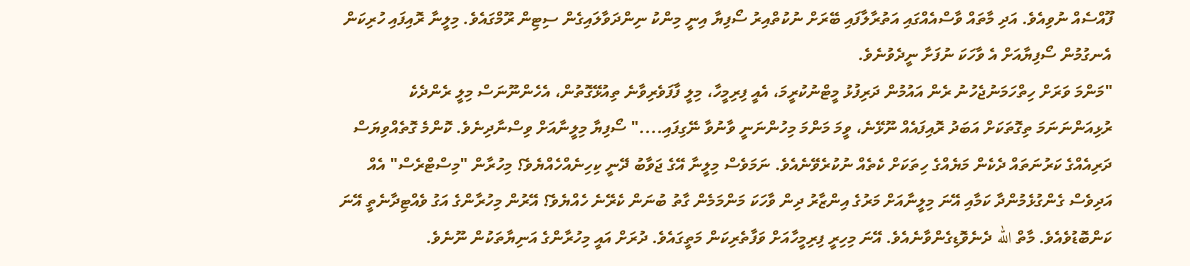ފޫއްސެއް ނުވިއެވެ. އަދި މާތައް ވާސްއެއްގައި އަތުރާލާފައި ބޭރަށް ނުކުތްއިރު ސޯފިޔާ އިނީ މިންކު ނިންދަވާލައިގެން ސިޓިން ރޫމްގައެވެ. މިލީނާ ރޮއިފައި ހުރިކަން އެނގުމުން ސޯފިޔާއަށް އެ ވާހަކަ ނުފަށާ ނީދެވުނެވެ.
"މަންމަ ވަރަށް ހިތްހަމަނުޖެހުނު ރެން އައުމުން ދަރިފުޅު މީޓްނުކުރީމަ، އެއީ ފިރިމީހާ، މިލީ ފާފަވެރިވާނެ ތިއުޅޭގޮތުން، އެހެންނޫނަސް މިލީ ރެންދެކެ ރުޅިއަންނަނަމަ ތިގޮތަކަށް އަބަދު ރޮއިފައެއް ނޫޅޭނެ، ވީމަ މަންމަ މިހުންނަނީ ވާނުވާ ނޭގިފައި...." ސޯފިޔާ މިލީނާއަށް ވިސްނާދިނެވެ. ކޮންމެ ގޮތެއްވިޔަސް ދަރިއެއްގެ ކަރުނަތައް ދެކެން މަޔެއްގެ ހިތަކަށް ކެތެއް ނުކުރެވޭނެއެވެ. ނަމަވެސް މިލީނާ އޭގެ ޖަވާބު ދޭނީ ކިހިނެއްހެއްޔެވެ؟ މިހުރާން "މިސްޓްރެސް" އެއް އަދިވެސް ގެންގުޅެމުންދާ ކަމާއި އޭނަ މިލީނާއަށް މަރުގެ އިންޒާރު ދިން ވާހަކަ މަންމަމެން ގާތު ބުނަން ކެރޭނެ ހެއްޔެވެ؟ އޭރުން މިހުރާންގެ އަގު ވެއްޓިދާނެތީ އޭނަ ކަންބޮޑުވެއެވެ. މާތް الله ދެނެވޮޑިގެންވާނެއެވެ. އޭނަ މިހިރީ ފިރިމީހާއަށް ވަފާތެރިކަން މަތީގައެވެ. ދުރަށް އައީ މިހުރާންގެ އަނިޔާތަކުން ނޫނެވެ.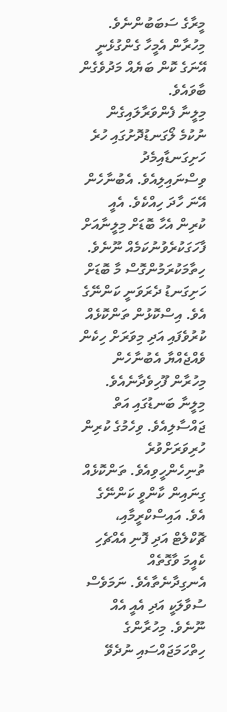މީރާގެ ސަބަބުންނެވެ. މިހުރާން އެމީހާ ގެންގުޅެނީ އޭނަގެ ކޮން ބަޔެއް މަދުވެގެން ބާވައެވެ.
މިލީނާ ފެންވަރާލައިގެން ނުކުމެ ލޯގަނޑުދޮށުގައި ހުރެ ހަށިގަނޑާއިމެދު ވިސްނައިލިއެވެ. އެބުނާހެން އޭނަ ހާދަ ހިއްކެވެ. އެއީ ކުރިން އެހާ ބޮޑަށް މިލީނާއަށް ފާހަގަކުރެވުނުކަމެއް ނޫނެވެ. ހިތާމަކުރަމުންގޮސް މާ ބޮޑަށް ހަށިގަނޑު ދެރަވަނީ ކަންނޭގެ އެވެ. އިސްކޮޅުން ތަންކޮޅެއް ކުރުވެފައި އަދި މިވަރަށް ހިކެން ވެއްޖެއްޔާ އެބުނާހެން މިހުރާން ފޫހިވެދާނެއެވެ. މިލީނާ ބަނޑުގައި އަތް ޖައްސާލިއެވެ. ވިހެމުގެ ކުރިން ހުރިވަރަށްވުރެ ތުނިހެންހީވިއެވެ. ތަންކޮޅެއް ގިނައިން ކާންވީ ކަންނޭގެ އެވެ. އައިސްކްރީމާއި، ޗޮކްލެޓް އަދި ފޮނި އެއްޗެހި ކެއީމަ ވާގޮތެއް އެނގިދާނެތާއެވެ. ނަމަވެސް ސުވާލަކީ އަދި އެއީ އެއް ނޫނެވެ. މިހުރާންގެ ހިތްހަމަޖައްސައި ނުދެވޭ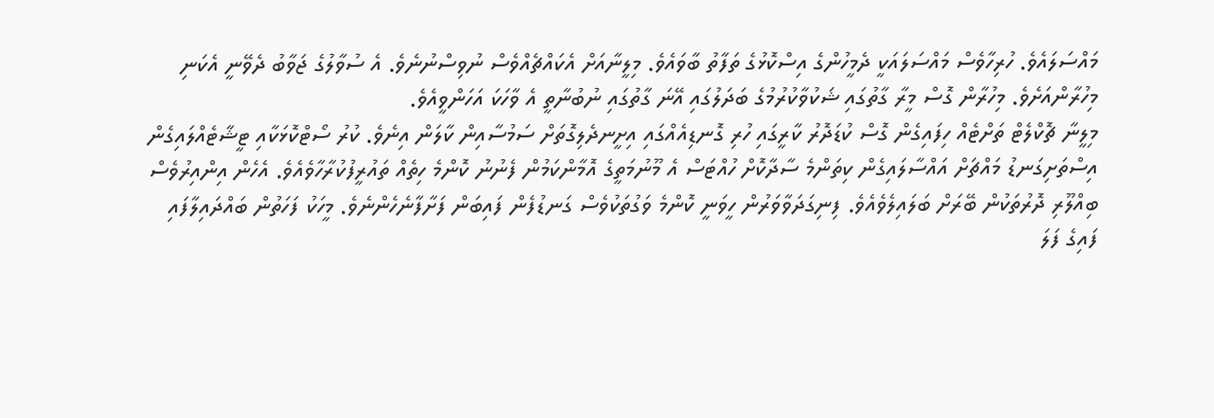މައްސަލައެވެ. ހުރިހާވެސް މައްސަލައަކީ ދެމީހުންގެ އިސްކޮޅުގެ ތަފާތު ބާވައެވެ. މިލީނާއަށް އެކައްޗެއްވެސް ނުވިސްނުނެވެ. އެ ސުވާލުގެ ޖަވާބު ދެވޭނީ އެކަނި މިހުރާންއަށެވެ. މިހުރާން ގޮސް މީރާ ގާތުގައި ޝަކުވާކުރުމުގެ ބަދަލުގައި އޭނަ ގާތުގައި ނުބުނާތީ އެ ވާހަކަ އަހަންވީއެވެ.
މިލީނާ ޗޮކްލެޓް ތަށްޓެއް ހިފައިގެން ގޮސް ކުޑަދޮރު ކާރީގައި ހުރި ގޮނޑިއެއްގައި އިށީނދެލިގޮތަށް ސަމުސާއިން ކާލަން އިނެވެ. ކުރު ސޯޓްކޮޅަކާއި ޓީޝާޓެއްލައިގެން އިސްތަށިގަނޑު މައްޗަށް އައްސާލައިގެން ކިތަންމެ ސާދާކޮށް ހުއްޓަސް އެ މޫނުމަތީގެ އޮމާންކަމުން ފެނުނު ކޮންމެ ހިތެއް ތައުރީފުކުރާހާވެއެވެ. އެހެން އިންއިރުވެސް ބިއްލޫރި ދޮރުތަކުން ބޭރަށް ބަލައިލެވެއެވެ. ފިނިގަދަވާވަރުން ހީވަނީ ކޮންމެ ވަގުތަކުވެސް ގަނޑުފެން ފައިބަން ފަށާފާނެހެންނެވެ. މީހަކު ފަހަތުން ބައްދައިލާފައި ފައިގެ ފަލަ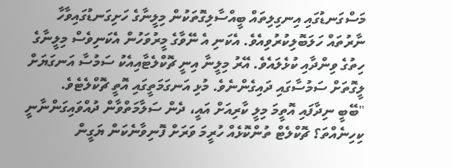މަސްގަނޑުގައި އިނގިލިތައް ބީއްސާލިގޮތަކުން މިލީނާގެ ހަށިގަނޑުގައިވާހާ ނާރުތައް ހަލަބޮލިކުރުވިއެވެ. އެކަނި އެ ނޭވާގެ މީރުވަހުން އެކަނިވެސް މިލީނާގެ ހިތުގެ ވިންދާއި ކުޅެލައެވެ. އޭރު މިލީނާ އިނީ ޗޮކްލެޓާއިއެކު ސަމުސާ އަނގަޔަށް ލީގޮތަށް ސަމުސާގައި ދައިގެންނެވެ. މުޅި އަނގަމަތީގައި އޮތީ ޗޮކްލެޓެވެ.
"ބޭބީ ނިދާފައި އޮތީމަ މިލީ ކާރިއަށް އައީ، ދެން ސަލާމަތްވާން ދުއްވައިގަންނާނީ ކިހިނެއްތަ؟ ޗޮކްލެޓް ތުންކޮޅެއް ހުރީމަ ވަރަށް ފޮނިވާނެކަން ޔަގީން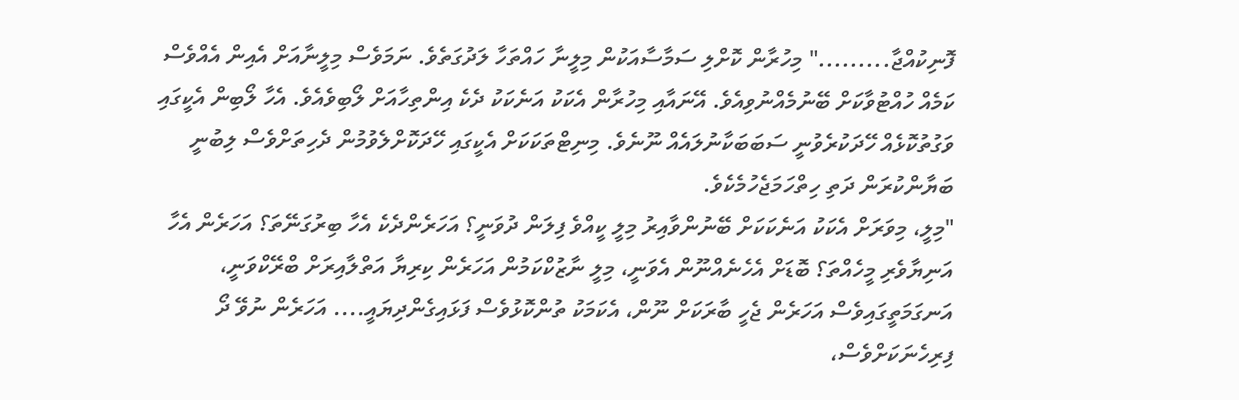ފޮނިކުއްޖާ........." މިހުރާން ކޮށްލި ސަމާސާއަކުން މިލީނާ ހައްތަހާ ލަދުގަތެވެ. ނަމަވެސް މިލީނާއަށް އެއިން އެއްވެސް ކަމެއް ހުއްޓުވާކަށް ބޭނުމެއްނުވިއެވެ. އޭނައާއި މިހުރާން އެކަކު އަނެކަކު ދެކެ އިންތިހާއަށް ލޯބިވެއެވެ. އެހާ ލޯބިން އެކީގައި ވަގުތުކޮޅެއް ހޭދަކުރެވުނީ ސަބަބަކާނުލައެއް ނޫނެވެ. މިނިޓްތަކަކަށް އެކީގައި ހޭދަކޮށްލެވުމުން ދެހިތަށްވެސް ލިބުނީ ބަޔާންކުރަން ދަތި ހިތްހަމަޖެހުމެކެވެ.
"މިލީ، މިވަރަށް އެކަކު އަނެކަކަށް ބޭނުންވާއިރު މިލީ ކީއްވެ ފިލަން ދުވަނީ؟ އަހަރެންދެކެ އެހާ ބިރުގަނޭތަ؟ އަހަރެން އެހާ އަނިޔާވެރި މީހެއްތަ؟ ބޮޑަށް އެހެނެއްނޫން އެވަނީ، މިލީ ނާޒުކްކަމުން އަހަރެން ކިރިޔާ އަތްލާއިރަށް ބްރޭކްވަނީ، އަނގަމަތީގައިވެސް އަހަރެން ޖެހީ ބާރަކަށް ނޫން، އެކަމަކު ތުންކޮޅުވެސް ފަޅައިގެންދިޔައީ.... އަހަރެން ނުވޭ ދޯ ފިރިހެނަކަށްވެސް،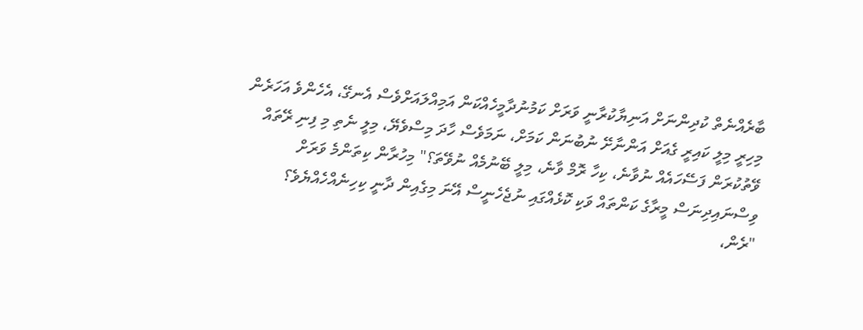ބާރެއްނެތް ކުދިންނަށް އަނިޔާކުރާނީ ވަރަށް ކަމުނުދާމީހެއްކަން އަމިއްލައަށްވެސް އެނގޭ، އެހެންވެ އަހަރެން މިހިރީ މިލީ ކައިރީ ގެއަށް އަންނާށޭ ނުބުނަން ކަމަށް، ނަމަވެސް ހާދަ މިސްވެޔޭ، މިލީ ނެތި މި ފިނި ރޭތައް ވޭތުކުރަން ފަސޭހައެއް ނުވާނެ، ކިހާ ރޮމް ވާނެ، މިލީ ބޭނުމެއް ނުވޭތަ؟" މިހުރާން ކިތަންމެ ވަރަށް ވިސްނައިދިނަސް މީރާގެ ކަންތައް ވަކި ކޮޅެއްގައި ނުޖެހެނީސް އޭނަ މިގެއިން ދާނީ ކިހިނެއްހެއްޔެވެ؟
"ރެން،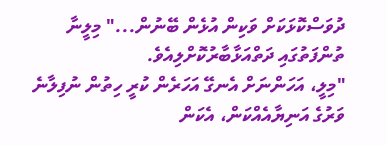ދުވަސްކޮޅަކަށް ވަކިން އުޅެން ބޭނުން..." މިލީނާ ތުންފަތުގައި ދަތްއަޅާބާރުކޮށްލިއެވެ.
"މިލީ، އަހަންނަށް އެނގޭ އަހަރެން ކުރީ ހިތުން ނުފިލާނެ ވަރުގެ އަނިޔާއެއްކަން، އެކަން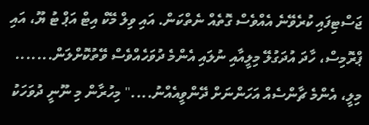ޖަސްޓިފައި ކުރެވޭނެ އެއްވެސް ގޮތެއް ނެތްކަން. އައި ވިލް މޭކް އިޓް އަޕް ޓު ޔޫ، އައި ޕްރޮމިސް، ހާދަ އުދަގުލޭ މިލީއާއި ނުލައި އެންމެ ދުވަހެއްވެސް ވޭތުކޮށްލަން....... މިލީ، އެންމެ ޗާންސެއް އަހަންނަށް ދޭންވީއެއްނު...." މިހުރާން މި ނޫނީ ދުވަހަކު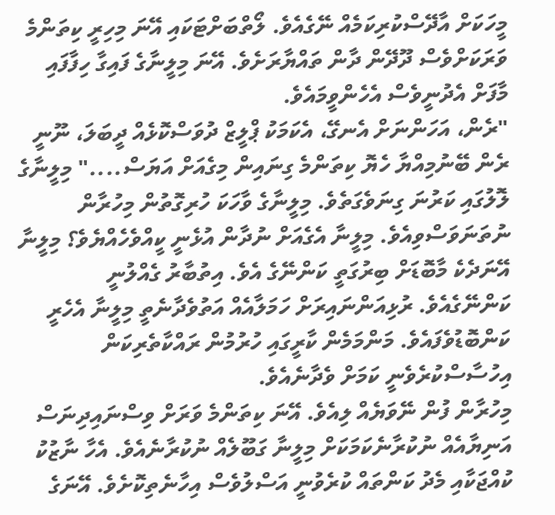މީހަކަށް އާދޭސްކުރިކަމެއް ނޭގެއެވެ. ލޯތްބަށްޓަކައި އޭނަ މިހިރީ ކިތަންމެ ވަރަކަށްވެސް ދޫދޭން ދާން ތައްޔާރަށެވެ. އޭނަ މިލީނާގެ ފައިގާ ހިފާފައި މާފަށް އެދުނީވެސް އެހެންވީމައެވެ.
"ރެން، އަހަންނަށް އެނގޭ، އެކަމަކު ޕްލީޒް ދުވަސްކޮޅެއް ދީބަލަ، ނޫނީ ރެން ބޭނުމިއްޔާ ހެޔޮ ކިތަންމެ ގިނައިން މިގެއަށް އަޔަސް...." މިލީނާގެ ލޮލުގައި ކަރުނަ ގިނަވެގަތެވެ. މިލީނާގެ ވާހަކަ ހުރިގޮތުން މިހުރާން ނުތަނަވަސްވިއެވެ. މިލީނާ އެގެއަށް ނުދާން އުޅެނީ ކީއްވެހެއްޔެވެ؟ މިލީނާ އޭނަދެކެ މާބޮޑަށް ބިރުގަތީ ކަންނޭގެ އެވެ. އިތުބާރު ގެއްލުނީ ކަންނޭގެއެވެ. ރުޅިއަންނައިރަށް ހަމަލާއެއް އަތުވެދާނެތީ މިލީނާ އެހެރީ ކަންބޮޑުވެފައެވެ. މަންމަމެން ކާރީގައި ހުރުމުން ރައްކާތެރިކަން އިހުސާސްކުރެވެނީ ކަމަށް ވެދާނެއެވެ.
މިހުރާން ފުން ނޭވަޔެއް ލިއެވެ. އޭނަ ކިތަންމެ ވަރަށް ވިސްނައިދިނަސް އަނިޔާއެއް ނުކުރާނެކަމަކަށް މިލީނާ ގަބޫލެއް ނުކުރާނެއެވެ. އެހާ ނާޒުކު ކުއްޖަކާއި މެދު ކަންތައް ކުރެވުނީ އަސްލުވެސް އިހާނެތިކޮށެވެ. އޭނަގެ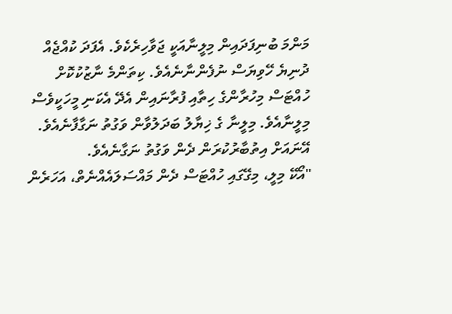މަންމަ ބުނިފަދައިން މިލީނާއަކީ ޖަވާހިރެކެވެ. އެފަދަ ކުއްޖެއް ދުނިޔެ ހޭވިޔަސް ނުފެންނާނެއެވެ. ކިތަންމެ ނާޒުކުކޮށް ހުއްޓަސް މިހުރާންގެ ހިތާއި ފުރާނައިން އެދޭ އެކަނި މީހަކީވެސް މިލީނާއެވެ. މިލީނާ ގެ ޚިޔާލު ބަދަލުވާން ވަގުތު ނަގާފާނެއެވެ. އޭނައަށް އިތުބާރުކުރަން ދެން ވަގުތު ނަގާނެއެވެ.
"އޯކޭ މިލީ، މިގޭގައި ހުއްޓަސް ދެން މައްސަލައެއްނެތް، އަހަރެން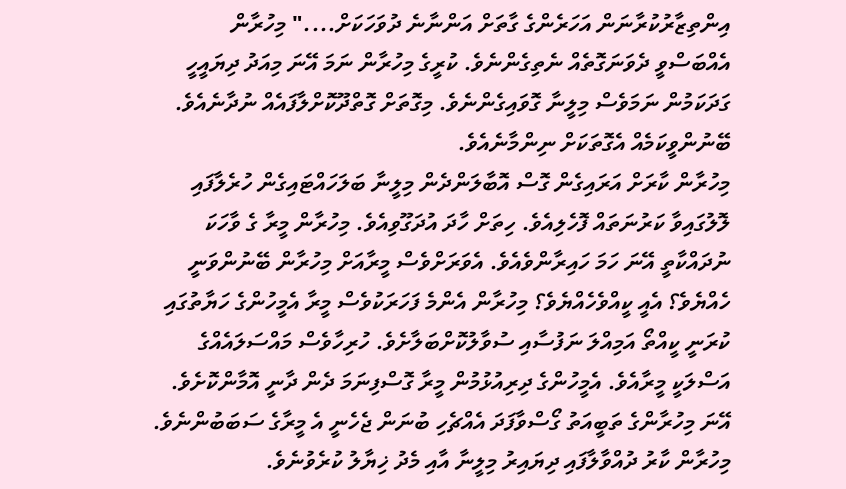އިންތިޒާރުކުރާނަން އަހަރެންގެ ގާތަށް އަންނާނެ ދުވަހަކަށް...." މިހުރާން އެއްބަސްވީ ދެވަނަގޮތެއް ނެތިގެންނެވެ. ކުރީގެ މިހުރާން ނަމަ އޭނަ މިއަދު ދިޔައީހީ ގަދަކަމުން ނަމަވެސް މިލީނާ ގޮވައިގެންނެވެ. މިގޮތަށް ގޮތްދޫކޮށްލާފައެއް ނުދާނެއެވެ. ބޭނުންވީކަމެއް އެގޮތަކަށް ނިންމާނެއެވެ.
މިހުރާން ކާރަށް އަރައިގެން ގޮސް އޮބާލަންދެން މިލީނާ ބަލަހައްޓައިގެން ހުރެލާފައި ލޮލުގައިވާ ކަރުނަތައް ފޮހެލިއެވެ. ހިތަށް ހާދަ އުދަގޫވިއެވެ. މިހުރާން މީރާ ގެ ވާހަކަ ނުދައްކާތީ އޭނަ ހަމަ ހައިރާންވެއެވެ. އެވަރަށްވެސް މީރާއަށް މިހުރާން ބޭނުންވަނީ ހެއްޔެވެ؟ އެއީ ކީއްވެހެއްޔެވެ؟ މިހުރާން އެންމެ ފަހަރަކުވެސް މީރާ އެމީހުންގެ ހަޔާތުގައި ކުރަނީ ކީއްތޯ އަމިއްލަ ނަފުސާއި ސުވާލުކޮށްބަލާށެވެ. ހުރިހާވެސް މައްސަލައެއްގެ އަސްލަކީ މީރާއެވެ. އެމީހުންގެ ދިރިއުޅުމުން މީރާ ގޮސްފިނަމަ ދެން ދާނީ އޮމާންކޮށެވެ. އޭނަ މިހުރާންގެ ތަބީއަތު ގޯސްވާފަދަ އެއްޗެހި ބުނަން ޖެހެނީ އެ މީރާގެ ސަބަބުންނެވެ.
މިހުރާން ކާރު ދުއްވާލާފައި ދިޔައިރު މިލީނާ އާއި މެދު ޚިޔާލު ކުރެވުނެވެ.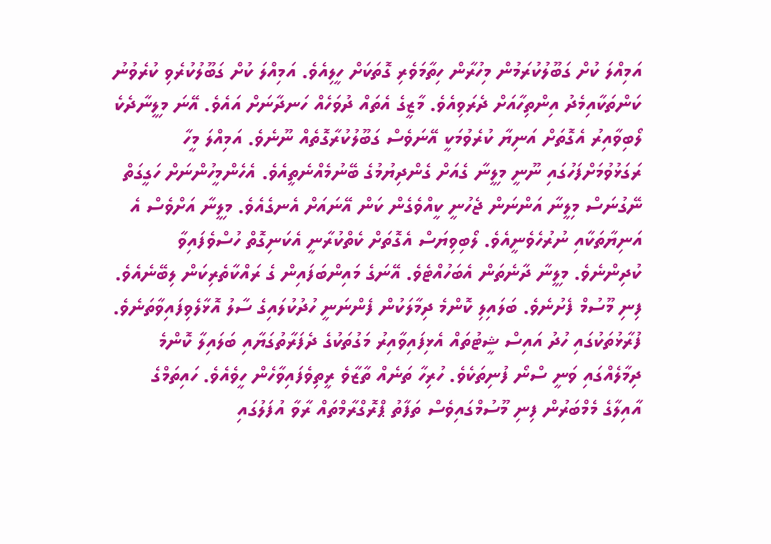އަމިއްލަ ކުށް ގަބޫލުކުރަމުން މިހުރާން ހިތާމަވެރި ގޮތަކަށް ހީލިއެވެ. އަމިއްލަ ކުށް ގަބޫލުކުރެވި ކުރެވުނު ކަންތަކާއިމެދު އިންތިހާއަށް ދެރަވިއެވެ. މާޒީގެ އެތައް ދުވަހެއް ހަނދާނަށް އައެވެ. އޭނަ މިލީނާދެކެ ލޯބިވާއިރު އެގޮތަށް އަނިޔާ ކުރެވުމަކީ އޭނަވެސް ގަބޫލުކުރާގޮތެއް ނޫނެވެ. އަމިއްލަ މީހާ ރަގަޅުވުމަށްފަހުގައި ނޫނީ މިލީނާ ގެއަށް ގެންދިޔުމުގެ ބޭނުމެއްނެތީއެވެ. އެހެންމީހުންނަށް ހަގީގަތް ނޭގުނަސް މިލީނާ އަންނަން ޖެހުނީ ކީއްވެގެން ކަން އޭނައަށް އެނގެއެވެ. މިލީނާ އަށްވެސް އެ އަނިޔާތަކާއި ނުރުހެވެނީއެވެ. ލޯބިވިޔަސް އެގޮތަށް ކެތްކުރާނީ އެކަނިގޮތް ހުސްވެފައިވާ ކުދިންނެވެ. މިލީނާ ދާނެތަން އެބަހުއްޓެވެ. އޭނަގެ މައިންބަފައިން ގެ ރައްކާތެރިކަން ލިބޭނެއެވެ.
ފިނި މޫސުމް ފެށުނެވެ. ބަލައިލި ކޮންމެ ދިމާލަކުން ފެންނަނީ ހުދުކުލައިގެ ސާލު އޮޅާލެވިފައިވާތަނެވެ. ފުރާޅުތަކުގައި ހުދު އައިސް ޝީޓުތައް އެޅިފައިވާއިރު މަގުތަކުގެ ދެފަރާތުގަޔާއި ބަލައިލާ ކޮންމެ ދިމާލެއްގައި ވަނީ ސްނޯ ފުނިތަކެވެ. ހުރިހާ ތަނެއް ތާޒާވެ ރީތިވެފައިވާހެން ހީވެއެވެ. ހައިތަމްގެ އާއިލާގެ މެމްބަރުން ފިނި މޫސުމްގައިވެސް ތަފާތު ޕްރޮގްރާމްތައް ރާވާ އުފަލުގައި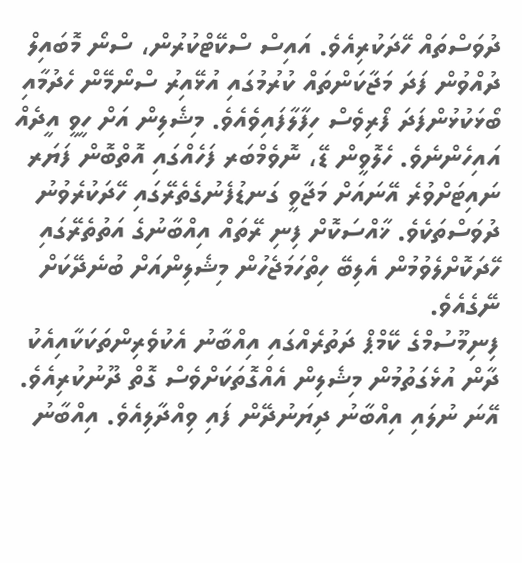ދުވަސްތައް ހޭދަކުރިއެވެ. އައިސް ސްކޭޓްކުރުން، ސްނޯ މޮބައިލް ދުއްވުން ފަދަ މަޖާކަންތައް ކުރުމުގައި އުޅޭއިރު ސްނޯމޭން ހެދުމާއި ބޯޅަކުޅުންފަދަ ފޯރިވެސް ހިފާލާފައިވެއެވެ. މިޝެލިން އަށް ހީވީ އީދެއް އައިހެންނެވެ. ހެލޮވީން ޑޭ، ނޮވެމްބަރ ފަހެއްގައި އޮތްބޮން ފަޔަރ ނައިޓަށްވުރެ އޭނައަށް މަޖާވީ ގަނޑުފެނުގެތެރޭގައި ހޭދަކުރެވުނު ދުވަސްތަކެވެ. ޚާއްސަކޮށް ފިނި ރޭތައް އިއްބާނުގެ އަތުތެރޭގައި ހޭދަކޮށްލެވުމުން އެލިބޭ ހިތްހަމަޖެހުން މިޝެލިންއަށް ބުނެދޭކަށް ނޭގެއެވެ.
ފިނިމޫސުމްގެ ކޭމްޕް ދަތުރެއްގައި އިއްބާނު އެކުވެރިންތަކަކާއިއެކު ދާން އުޅެގަތުމުން މިޝެލިން އެއްގޮތަކަށްވެސް ގޮތް ދޫނުކުރިއެވެ. އޭނަ ނުލައި އިއްބާނު ދިޔަނުދޭން ފައި ވިއްދާލިއެވެ. އިއްބާނު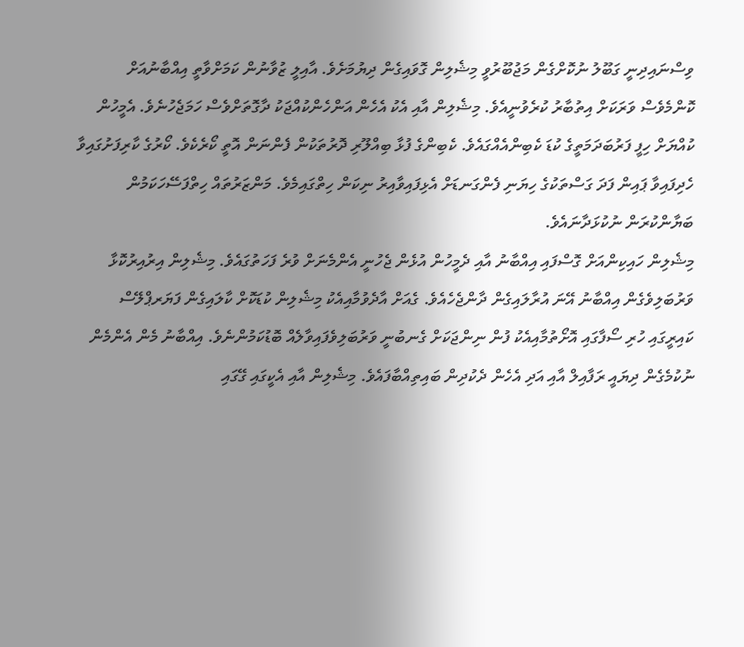ވިސްނައިދިނީ ގަބޫލު ނުކޮށްގެން މަޖުބޫރުވީ މިޝެލިން ގޮވައިގެން ދިޔުމަށެވެ. އާއިލީ ޒުވާނުން ކަމަށްވާތީ އިއްބާނުއަށް ކޮންމެވެސް ވަރަކަށް އިތުބާރު ކުރެވުނީއެވެ. މިޝެލިން އާއި އެކު އެހެން އަންހެންކުއްޖަކު ދާގޮތަށްވެސް ހަމަޖެހުނެވެ. އެމީހުން ކުއްޔަށް ހިފީ ފަރުބަދަމަތީގެ ކުޑަ ކެބިންއެއްގައެވެ. ކެބިންގެ ފުޅާ ބިއްލޫރި ދޮރުތަކުން ފެންނަން އޮތީ ކޯރެކެވެ. ކޯރުގެ ކާރިފަށުގައިވާ ހެދިފައިވާ ޕައިން ފަދަ ގަސްތަކުގެ ހިޔަނި ފެންގަނޑަށް އެޅިފައިވާއިރު ނިކަން ހިތްގައިމެވެ. މަންޒަރުތައް ހިތްފަސޭހަކަމުން ބަޔާންކުރަން ނުކުޅަދާނައެވެ.
މިޝެލިން ހައިކިންއަށް ގޮސްފައި އިއްބާނު އާއި ދެމީހުން އުޅެން ޖެހުނީ އެންމެނަށް ވުރެ ފަހަތުގައެވެ. މިޝެލިން އިރުއިރުކޮޅާ ވަރުބަލިވެގެން އިއްބާނު އޭނަ އުރާލައިގެން ދާންޖެހެއެވެ. ގެއަށް އާދެވުމާއިއެކު މިޝެލިން ކުޑަކޮށް ކާލައިގެން ފަޔަރޕްލޭސް ކައިރީގައި ހުރި ސޯފާގައި އޮށޯތުމާއިއެކު ފުން ނިންޖަކަށް ގެނބުނީ ވަރުބަލިވެފައިވާލެއް ބޮޑުކަމުންނެވެ. އިއްބާނު މެން އެންމެން ނުކުމެގެން ދިޔައީ ރަފާއިލް އާއި އަދި އެހެން ދެކުދިން ބައިތިއްބާފައެވެ. މިޝެލިން އާއި އެކީގައި ގޭގައި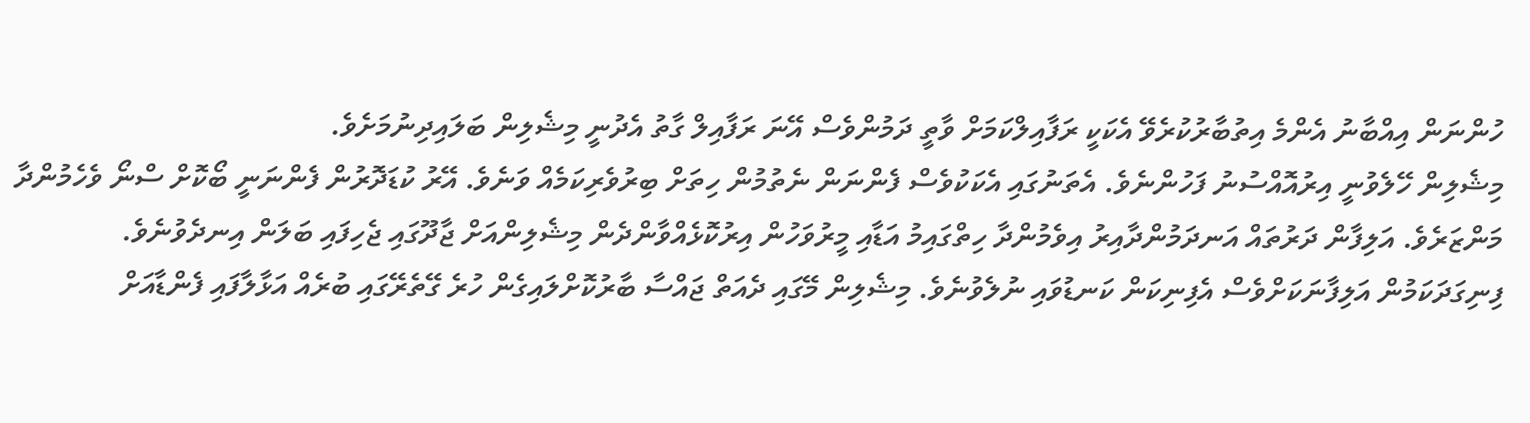ހުންނަން އިއްބާނު އެންމެ އިތުބާރުކުރެވޭ އެކަކީ ރަފާއިލްކަމަށް ވާތީ ދަމުންވެސް އޭނަ ރަފާއިލް ގާތު އެދުނީ މިޝެލިން ބަލައިދިނުމަށެވެ.
މިޝެލިން ހޭލެވުނީ އިރުއޮއްސުނު ފަހުންނެވެ. އެތަނުގައި އެކަކުވެސް ފެންނަން ނެތުމުން ހިތަށް ބިރުވެރިކަމެއް ވަނެވެ. އޭރު ކުޑަދޮރުން ފެންނަނީ ބޯކޮށް ސްނޯ ވެހެމުންދާ މަންޒަރެވެ. އަލިފާން ދަރުތައް އަނދަމުންދާއިރު އިވެމުންދާ ހިތްގައިމު އަޑާއި މީރުވަހުން އިރުކޮޅެއްވާންދެން މިޝެލިންއަށް ޖާދޫގައި ޖެހިފައި ބަލަން އިނދެވުނެވެ. ފިނިގަދަކަމުން އަލިފާނަކަށްވެސް އެފިނިކަން ކަނޑުވައި ނުލެވުނެވެ. މިޝެލިން މޭގައި ދެއަތް ޖައްސާ ބާރުކޮށްލައިގެން ހުރެ ގޭތެރޭގައި ބުރެއް އަޅާލާފައި ފެންޑާއަށް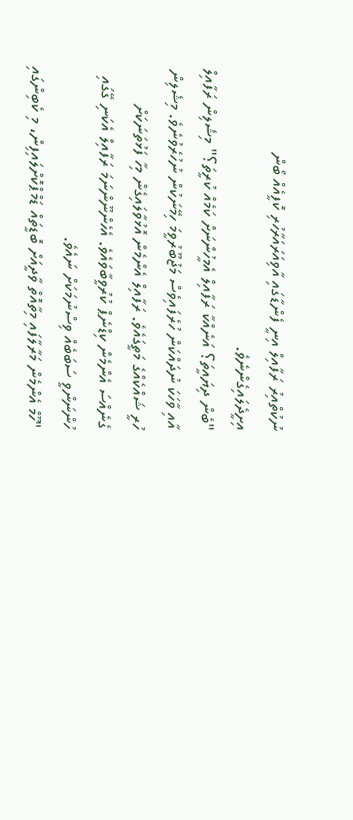ނުކުތްއިރު ރަފާއިލް އިނީ ފެންޑާގައި އާވިއަރައަރާހުރި ކޮފީއެއް ބޯން އިށީދެލައިގެންނެވެ.
"ބެން ދިޔައީތަ؟ އަނެއްކާ ރަފާއިލް އެމީހުންނަށް ކަމެއް ކުރީތަ؟" މިޝެލިން ރަފާއިލް އާއި ވާހަކަ ނުދައްކަން ހުރެފައިވެސް މަޖުބޫރުވީމަ ހިމޭނަކުން ނުހުރެވުނެވެ. މިޝެލިން ހުރީ ޝައްކެއްގެ މަތީގައެވެ. ރަފާއިލް އެންމެން އޮޅުވާލައިގެން މިހާ ފަޅުތަނަކަށް ގެނެއްސަ އެންމެން ކިޑްނެޕް ކުރުވީބާވައެވެ. އެހެންނޫންނަމަ ރަފާއިލް އެކަނި ގޭގައި ހުންނަންވީ ސަބަބެއް ވިސްނުމަކަށް ނައެވެ.
"ހޫމް އެންމެން މަރާލާފައި މިތާއޮތް ވާދީއަށް ބޮޑީތައް ޑަމްޕްކޮށްލައިފިން، މި ކެބިންގައި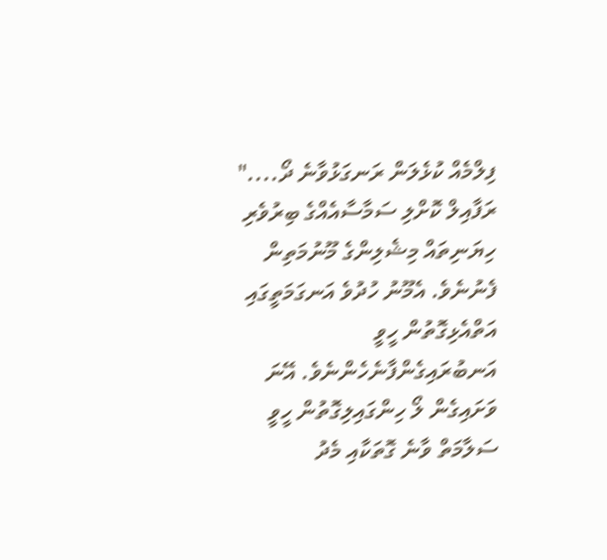ފިލްމެއް ކުޅެލަން ރަނގަޅުވާނެ ދޯ...." ރަފާއިލް ކޮށްލި ސަމާސާއެއްގެ ބިރުވެރި ހިޔަނިތައް މިޝެލިންގެ މޫނުމަތިން ފެނުނެވެ. އެމޫނު ހުދުވެ އަނގަމަތީގައި އަތްއެޅިގޮތުން ހީވީ އަނބުރައިގެންފާނެހެންނެވެ. އޭނަ ވަށައިގެން ލޯ ހިންގައިލިގޮތުން ހީވީ ސަލާމަތް ވާނެ ގޮތަކާއި މެދު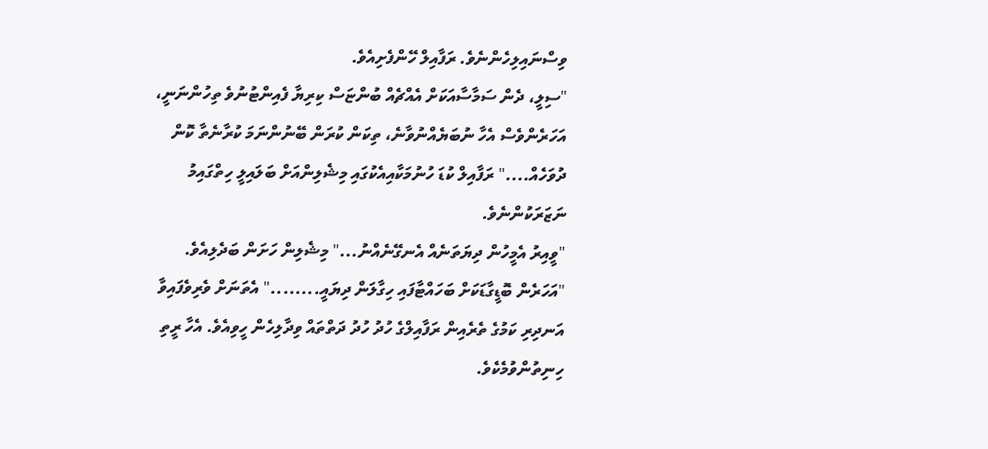ވިސްނައިލިހެންނެވެ. ރަފާއިލް ހޭންފެށިއެވެ.
"ސިލީ، ދެން ސަމާސާއަކަށް އެއްޗެއް ބުންޏަސް ކިރިޔާ ފެއިންޓުނުވެ ތިހުންނަނީ، އަހަރެންވެސް އެހާ ނުބަޔެއްނުވާނެ، ތިކަން ކުރަން ބޭނުންނަމަ ކުރާނެތާ ކޮން ދުވަހެއް...." ރަފާއިލް ކުޑަ ހުނުމަކާއިއެކުގައި މިޝެލިންއަށް ބަލައިލީ ހިތްގައިމު ނަޒަރަކުންނެވެ.
"ވީއިރު އެމީހުން ދިޔަތަނެއް އެނގޭނެއްނު..." މިޝެލިން ހަށަން ބަދެލިއެވެ.
"އަހަރެން ބޮޑީގާޑަކަށް ބަހައްޓާފައި ހިގާލަން ދިޔައީ........" އެތަނަށް ވެރިވެފައިވާ އަނދިރި ކަމުގެ ތެރެއިން ރަފާއިލްގެ ހުދު ހުދު ދަތްތައް ވިދާލިހެން ހީވިއެވެ. އެހާ ރީތި ހިނިތުންވުމެކެވެ.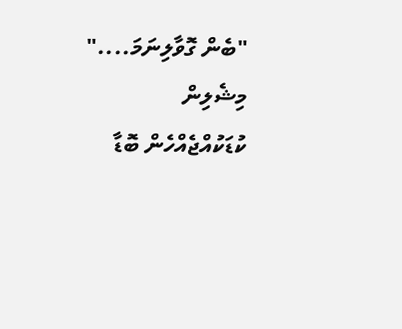"ބެން ގޮވާލިނަމަ...." މިޝެލިން ކުޑަކުއްޖެއްހެން ބޮޑާ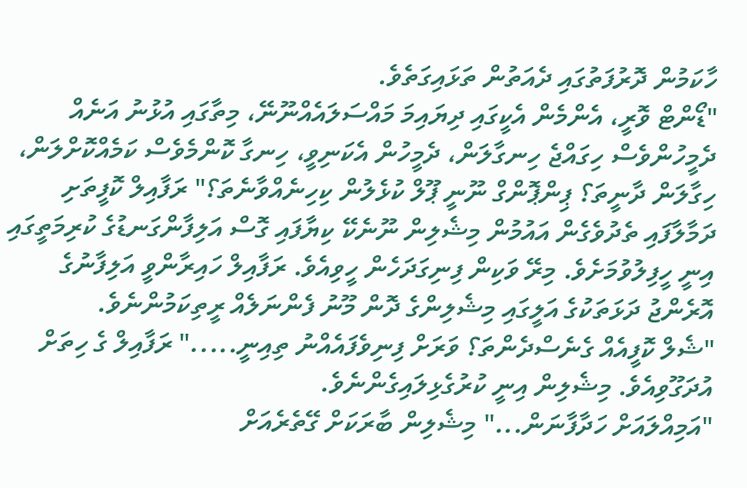ހާކަމުން ދޮރުފަތުގައި ދެއަތުން ތަޅައިގަތެވެ.
"ޑޯންޓް ވޮރީ، އެންމެން އެކީގައި ދިޔައިމަ މައްސަލައެއްނޫނޭ، މިތާގައި އުޅުނު އަނެއް ދެމީހުންވެސް ހިގައްޖެ ހިނގާލަން، ދެމީހުން އެކަނިވީ، ހިނގާ ކޮންމެވެސް ކަމެއްކޮށްލަން، ހިގާލަން ދާނީތަ؟ ޕިންޕޮންގް ނޫނީ ޕޫލް ކުޅެލުން ކިހިނެއްވާނެތަ؟" ރަފާއިލް ކޮފީތަށި ދަމާލާފައި ތެދުވެގެން އައުމުން މިޝެލިން ނޫނެކޭ ކިޔާފައި ގޮސް އަލިފާންގަނޑުގެ ކުރިމަތީގައި އިނީ ހީފިލުވުމަށެވެ. މިރޭ ވަކިން ފިނިގަދަހެން ހީވިއެވެ. ރަފާއިލް ހައިރާންވީ އަލިފާނުގެ އޮރެންޖު ދަޅަތަކުގެ އަލީގައި މިޝެލިންގެ ދޮން މޫނު ފެންނަލެއް ރީތިކަމުންނެވެ.
"ޝެލް ކޮފީއެއް ގެނެސްދެންތަ؟ ވަރަށް ފިނިވެފައެއްނު ތިއިނީ....." ރަފާއިލް ގެ ހިތަށް އުދަގޫވިއެވެ. މިޝެލިން އިނީ ކުރުގެޅިލައިގެންނެވެ.
"އަމިއްލައަށް ހަދާފާނަން..." މިޝެލިން ބާރަކަށް ގޭތެރެއަށް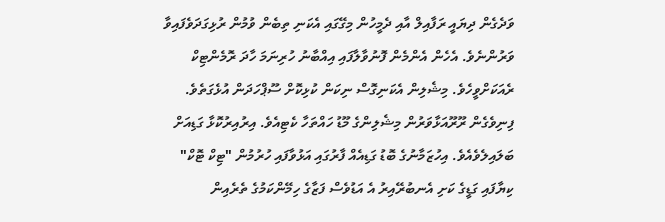ވަދެގެން ދިޔައީ ރަފާއިލް އާއި ދެމީހުން މިގޭގައި އެކަނި ތިބެން ވުމުން ރުޅިގަދަވެފައިވާ ވަރުންނެވެ. އެހެން އެންމެން ފޮނުވާލާފައި އިއްބާނު ހުރިނަމަ ހާދަ ރޮމެންޓިކް ރެއަކަށްވީހެވެ. މިޝެލިން އެކަނިގޮސް ނިކަން ކުޅިކޮށް ސޫޕްހަދަން އުޅެގަތެވެ. ފިނިވެގެން ރޫރޫއަޅާވަރުން މިޝެލިންގެ މޫޑު ހައްތަހާ ކެޓިއެވެ. އިރުއިރުކޮޅާ ގަޑިއަށް ބަލައިލެވެއެވެ. އިހުޒަމާނުގެ ބޮޑު ގަޑިއެއް ފާރުގައި އަޅުވާފައި ހުރުމުން "ޓިކް ޓޮކް" ކިޔާފައި ގަޑީގެ ކަށި އެނބުރޭއިރު އެ އަޑުވެސް ފަޒާގެ ހިމޭންކަމުގެ ތެރެއިން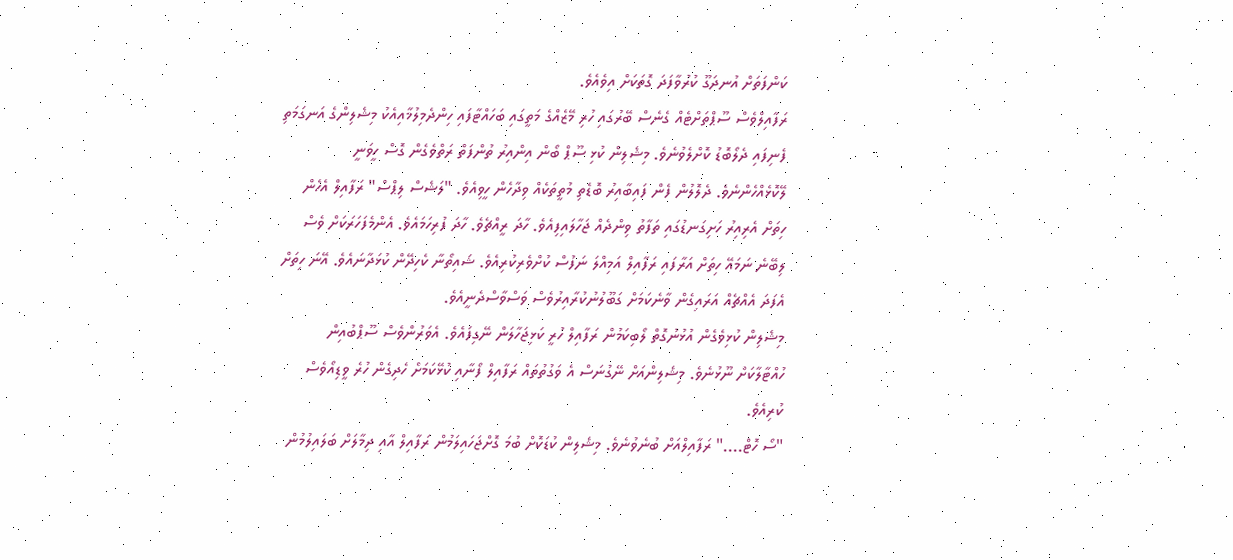ކަންފަތަށް އުނދަގޫ ކުރުވާފަދަ ގޮތަކަށް އިވެއެވެ.
ރަފާއިލްވެސް ސޫޕްތަށްޓެއް ގެނެސް ބޭރުގައި ހުރި މޭޒެއްގެ މަތީގައި ބަހައްޓާފައި ހިންދެމިލުމާއިއެކު މިޝެލިންގެ އަނގަމަތި ފެނިފައި ދެލޯބޮޑު ކޮށްލެވުނެވެ. މިޝެލިން ކުޅި ސޫޕް ބޯން އިންއިރު ތުންފަތް ރަތްވެގެން ގޮސް ހީވަނީ ލޭކޮޅެއްހެންނެވެ. ދެލޮލުން ފެން ފައިބާއިރު ބޮޑެތި މުތީތަކެއް ވިދާހެން ހީވިއެވެ. "ލަޝެސް ލިޕްސް" ރަފާއިލް އެހެން ހިތަށް އެރިއިރު ހަށިގަނޑުގައި ތަފާތު ވިންދެއް ޖަހާލައިފިއެވެ. ހާދަ ރީއްޗެވެ. ހާދަ ފުރިހަމައެވެ. އެންމެފަހަރަކަށް ވެސް ލިބޭނެ ނަމައޭ ހިތަށް އަރާފައި ރަފާއިލް އަމިއްލަ ނަފުސް ކުށްވެރިކުރިއެވެ. ޝައިތޯނާ ކެހިދޭން ކުޅަދާނައެވެ. އޭނަ ހިތަށް އެފަދަ އެއްޗެއް އަރައިގެން ވާނެކަމަށް ގަބޫލުނުކުރާއިރުވެސް ވަސްވާސްދެނީއެވެ.
މިޝެލިން ކުޅިވެގެން އުޅުނުގޮތް ލޯބިކަމުން ރަފާއިލް ހުރީ ކަޅިޖަހާލަން ނޭގިފައެވެ. އެވަރުންވެސް ސޫޕްބުއިން ހުއްޓާލާކަށް ނޫޅުނެވެ. މިޝެލިންއަށް ނޭގުނަސް އެ ވަގުތުތައް ރަފާއިލް ފޯނާއި ކުޅޭކަމަށް ހެދިގެން ހުރެ ވީޑިއޯވެސް ކުރިއެވެ.
"ސޯ ހޮޓް...." ރަފާއިލްއަށް ބުނެވުނެވެ. މިޝެލިން ކުޑަކޮށް ބުމަ ގޮށްޖަހައިލަމުން ރަފާއިލް އާއި ދިމާލަށް ބަލައިލުމުން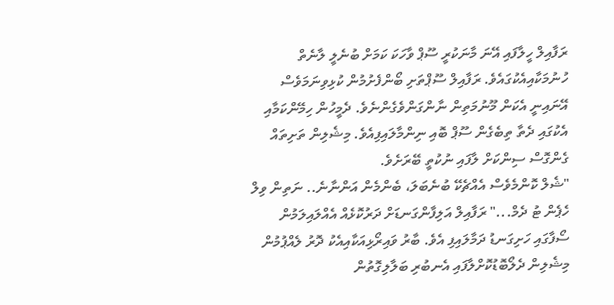ރަފާއިލް ހީލާފައި އޭނަ މާނަކުރީ ސޫޕް ވާހަކަ ކަމަށް ބުނެލީ ލާނެތް ހުނުމަކާއިއެކުގައެވެ. ރަފާއިލް ސޫޕްތަށި ބޯންފެށުމުން ކުޅިވިނަމަވެސް އޭނައިނީ އެކަން މޫނުމަތިން ނާންގަންވެގެންނެވެ. ދެމީހުން ހިމޭންކަމާއި އެކުގައި ދެތާ ތިބެގެން ސޫޕް ބޮއި ނިންމާލައިފިއެވެ. މިޝެލިން ތަށިތައް ގެންގޮސް ސިންކަށް ލާފައި ނުކުތީ ބޭރަށެވެ.
"ޝެލް ކޮންމެވެސް އެއްޗެކޭ ބުނެބަލަ، ބެންމެން އަންނާނެ.. ނަތިން ވިލް ހެޕެން ޓު ދެމް..." ރަފާއިލް އަލިފާންގަނޑަށް ދަރުކޮޅެއް އެއްލައިލަމުން ސޯފާގައި ހަށިގަނޑު ދަމާލައިފި އެވެ. ބާރު ވައިރޯޅިއަކާއިއެކު ދޮރު ލެއްޕުމުން މިޝެލިން ދެލޯބޮޑުކޮށްލާފައި އެނބުރި ބަލާލިގޮތުން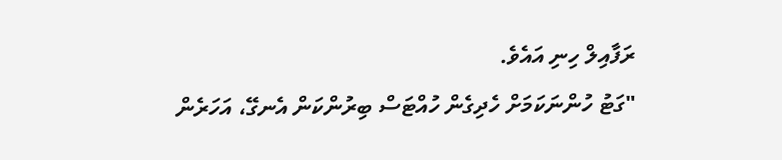ރަފާއިލް ހިނި އައެވެ.
"ގަޓު ހުންނަކަމަށް ހެދިގެން ހުއްޓަސް ބިރުންކަން އެނގޭ، އަހަރެން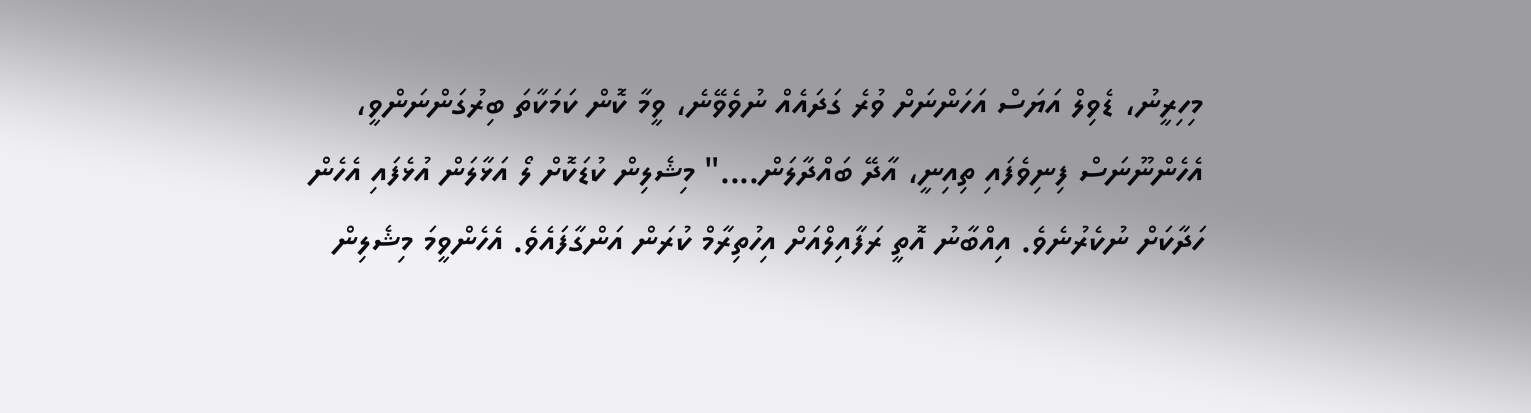މިހިރީނު، ޑެވިލް އަޔަސް އަހަންނަށް ވުރެ ގަދައެއް ނުވެވޭނެ، ވީމާ ކޮން ކަމަކާތަ ބިރުގަންނަންވީ، އެހެންނޫނަސް ފިނިވެފައި ތިއިނީ، އާދޭ ބައްދާލަން...." މިޝެލިން ކުޑަކޮށް ލޯ އަޅާލަން އުޅެފައި އެހެން ހަދާކަށް ނުކެރުނެވެ. އިއްބާނު އޮތީ ރަފާއިލްއަށް އިހުތިރާމް ކުރަން އަންގާފައެވެ. އެހެންވީމަ މިޝެލިން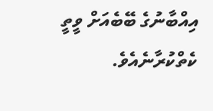އިއްބާނުގެ ބޭބެއަށް ވީތީ ކެތްކުރާނެއެވެ.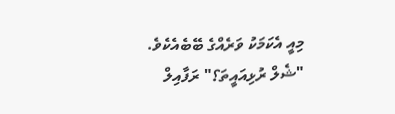މިއީ އެކަމަކު ވަރެއްގެ ބޭބެއެކެވެ.
"ޝެލް ރުޅިއައީތަ؟" ރަފާއިލް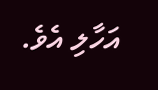އަހާލި އެވެ.